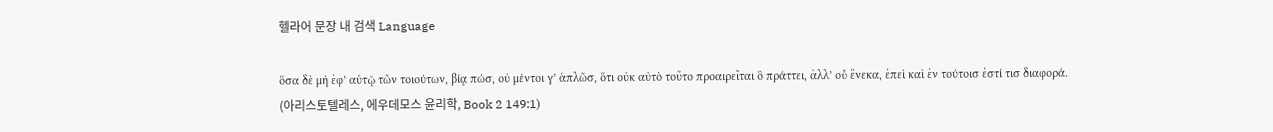헬라어 문장 내 검색 Language

ὅσα δὲ μὴ ἐφ’ αὑτῷ τῶν τοιούτων, βίᾳ πώσ, οὐ μέντοι γ’ ἁπλῶσ, ὅτι οὐκ αὐτὸ τοῦτο προαιρεῖται ὃ πράττει, ἀλλ’ οὗ ἕνεκα, ἐπεὶ καὶ ἐν τούτοισ ἐστί τισ διαφορά.
(아리스토텔레스, 에우데모스 윤리학, Book 2 149:1)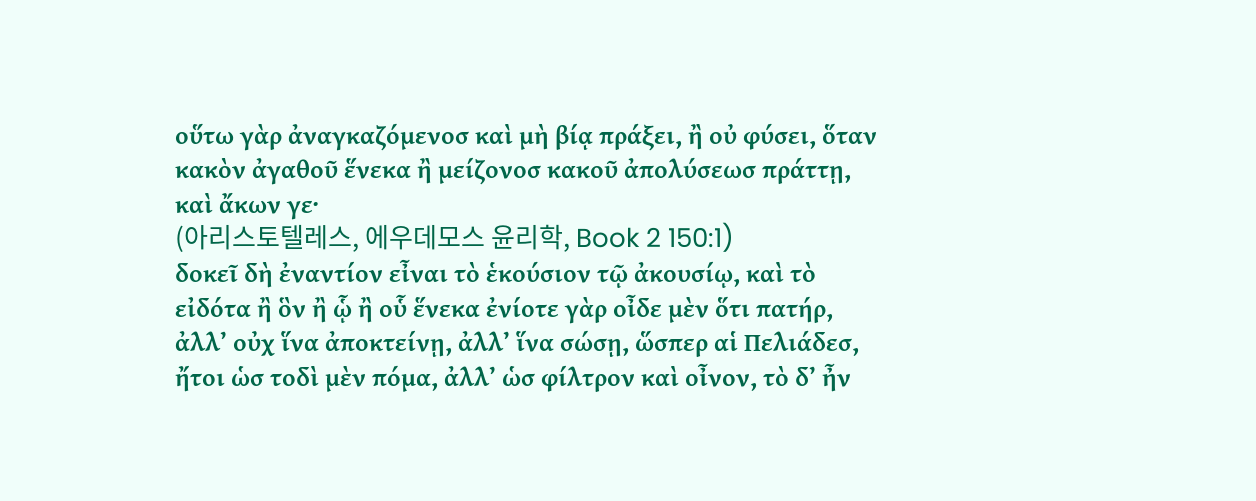οὕτω γὰρ ἀναγκαζόμενοσ καὶ μὴ βίᾳ πράξει, ἢ οὐ φύσει, ὅταν κακὸν ἀγαθοῦ ἕνεκα ἢ μείζονοσ κακοῦ ἀπολύσεωσ πράττῃ, καὶ ἄκων γε·
(아리스토텔레스, 에우데모스 윤리학, Book 2 150:1)
δοκεῖ δὴ ἐναντίον εἶναι τὸ ἑκούσιον τῷ ἀκουσίῳ, καὶ τὸ εἰδότα ἢ ὃν ἢ ᾧ ἢ οὗ ἕνεκα ἐνίοτε γὰρ οἶδε μὲν ὅτι πατήρ, ἀλλ’ οὐχ ἵνα ἀποκτείνῃ, ἀλλ’ ἵνα σώσῃ, ὥσπερ αἱ Πελιάδεσ, ἤτοι ὡσ τοδὶ μὲν πόμα, ἀλλ’ ὡσ φίλτρον καὶ οἶνον, τὸ δ’ ἦν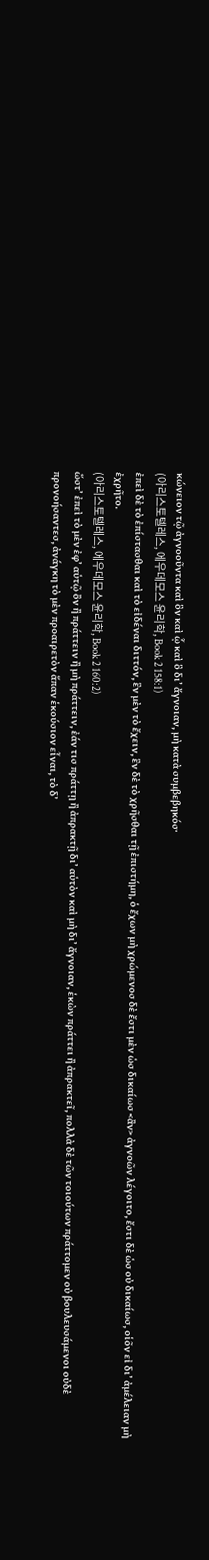κώνειον τῷ ἀγνοοῦντα καὶ ὃν καὶ ᾧ καὶ ὃ δι’ ἄγνοιαν, μὴ κατὰ συμβεβηκόσ·
(아리스토텔레스, 에우데모스 윤리학, Book 2 158:1)
ἐπεὶ δὲ τὸ ἐπίστασθαι καὶ τὸ εἰδέναι διττόν, ἓν μὲν τὸ ἔχειν, ἓν δὲ τὸ χρῆσθαι τῇ ἐπιστήμη, ὁ ἔχων μὴ χρώμενοσ δὲ ἔστι μὲν ὡσ δικαίωσ <ἂν> ἀγνοῶν λέγοιτο, ἔστι δὲ ὡσ οὐ δικαίωσ, οἱο͂ν εἰ δι’ ἀμέλειαν μὴ ἐχρῆτο.
(아리스토텔레스, 에우데모스 윤리학, Book 2 160:2)
ὥστ’ ἐπεὶ τὸ μὲν ἐφ’ αὑτῷ ὂν ἢ πράττειν ἢ μὴ πράττειν, ἐάν τισ πράττῃ ἢ ἀπρακτῇ δι’ αὑτὸν καὶ μὴ δι’ ἄγνοιαν, ἑκὼν πράττει ἢ ἀπρακτεῖ, πολλὰ δὲ τῶν τοιούτων πράττομεν οὐ βουλευσάμενοι οὐδὲ προνοήσαντεσ, ἀνάγκη τὸ μὲν προαιρετὸν ἅπαν ἑκούσιον εἶναι, τὸ δ’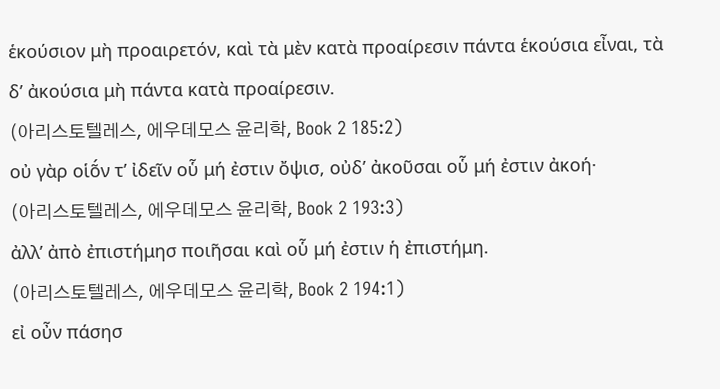ἑκούσιον μὴ προαιρετόν, καὶ τὰ μὲν κατὰ προαίρεσιν πάντα ἑκούσια εἶναι, τὰ δ’ ἀκούσια μὴ πάντα κατὰ προαίρεσιν.
(아리스토텔레스, 에우데모스 윤리학, Book 2 185:2)
οὐ γὰρ οἱο͂́ν τ’ ἰδεῖν οὗ μή ἐστιν ὄψισ, οὐδ’ ἀκοῦσαι οὗ μή ἐστιν ἀκοή·
(아리스토텔레스, 에우데모스 윤리학, Book 2 193:3)
ἀλλ’ ἀπὸ ἐπιστήμησ ποιῆσαι καὶ οὗ μή ἐστιν ἡ ἐπιστήμη.
(아리스토텔레스, 에우데모스 윤리학, Book 2 194:1)
εἰ οὖν πάσησ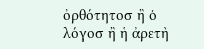ὀρθότητοσ ἢ ὁ λόγοσ ἢ ἡ ἀρετὴ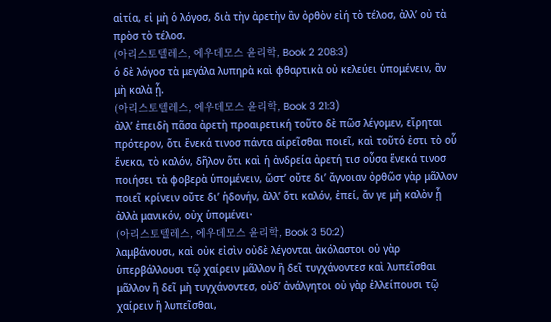αἰτία, εἰ μὴ ὁ λόγοσ, διὰ τὴν ἀρετὴν ἂν ὀρθὸν εἰή τὸ τέλοσ, ἀλλ’ οὐ τὰ πρὸσ τὸ τέλοσ.
(아리스토텔레스, 에우데모스 윤리학, Book 2 208:3)
ὁ δὲ λόγοσ τὰ μεγάλα λυπηρὰ καὶ φθαρτικὰ οὐ κελεύει ὑπομένειν, ἂν μὴ καλὰ ᾖ.
(아리스토텔레스, 에우데모스 윤리학, Book 3 21:3)
ἀλλ’ ἐπειδὴ πᾶσα ἀρετὴ προαιρετική τοῦτο δὲ πῶσ λέγομεν, εἴρηται πρότερον, ὅτι ἕνεκά τινοσ πάντα αἱρεῖσθαι ποιεῖ, καὶ τοῦτό ἐστι τὸ οὗ ἕνεκα, τὸ καλόν, δῆλον ὅτι καὶ ἡ ἀνδρεία ἀρετή τισ οὖσα ἕνεκά τινοσ ποιήσει τὰ φοβερὰ ὑπομένειν, ὥστ’ οὔτε δι’ ἄγνοιαν ὀρθῶσ γὰρ μᾶλλον ποιεῖ κρίνειν οὔτε δι’ ἡδονήν, ἀλλ’ ὅτι καλόν, ἐπεί, ἄν γε μὴ καλὸν ᾖ ἀλλὰ μανικόν, οὐχ ὑπομένει·
(아리스토텔레스, 에우데모스 윤리학, Book 3 50:2)
λαμβάνουσι, καὶ οὐκ εἰσὶν οὐδὲ λέγονται ἀκόλαστοι οὐ γὰρ ὑπερβάλλουσι τῷ χαίρειν μᾶλλον ἢ δεῖ τυγχάνοντεσ καὶ λυπεῖσθαι μᾶλλον ἢ δεῖ μὴ τυγχάνοντεσ, οὐδ’ ἀνάλγητοι οὐ γὰρ ἐλλείπουσι τῷ χαίρειν ἢ λυπεῖσθαι,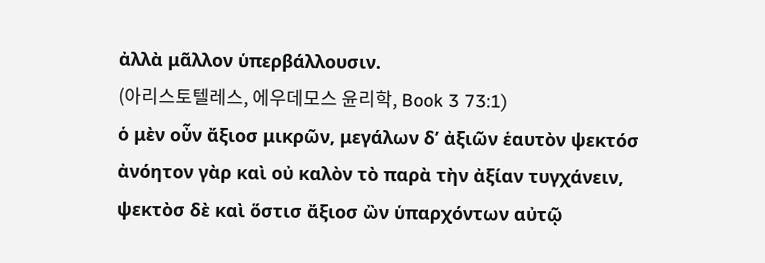ἀλλὰ μᾶλλον ὑπερβάλλουσιν.
(아리스토텔레스, 에우데모스 윤리학, Book 3 73:1)
ὁ μὲν οὖν ἄξιοσ μικρῶν, μεγάλων δ’ ἀξιῶν ἑαυτὸν ψεκτόσ ἀνόητον γὰρ καὶ οὐ καλὸν τὸ παρὰ τὴν ἀξίαν τυγχάνειν, ψεκτὸσ δὲ καὶ ὅστισ ἄξιοσ ὢν ὑπαρχόντων αὐτῷ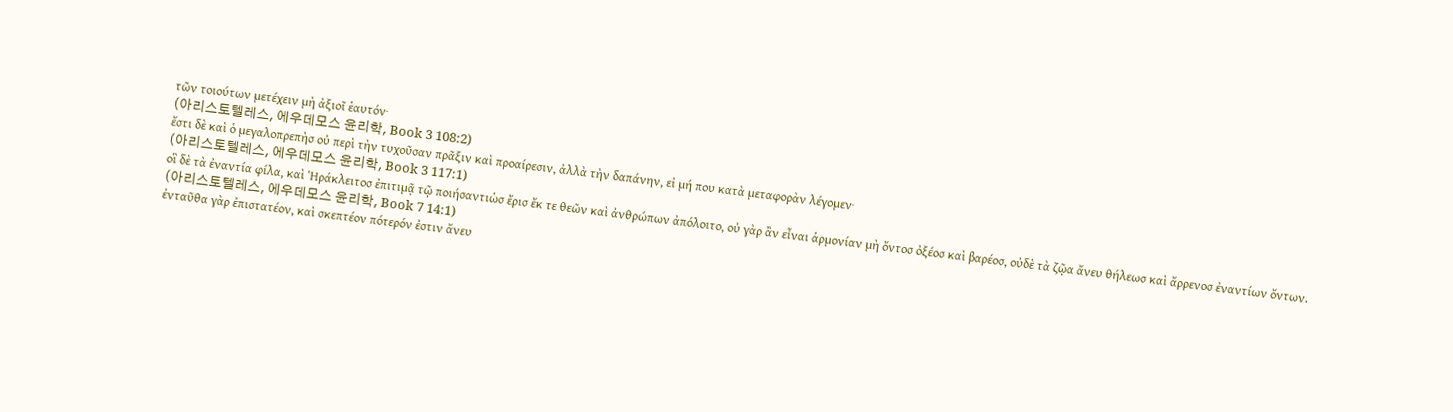τῶν τοιούτων μετέχειν μὴ ἀξιοῖ ἑαυτόν·
(아리스토텔레스, 에우데모스 윤리학, Book 3 108:2)
ἔστι δὲ καὶ ὁ μεγαλοπρεπὴσ οὐ περὶ τὴν τυχοῦσαν πρᾶξιν καὶ προαίρεσιν, ἀλλὰ τὴν δαπάνην, εἰ μή που κατὰ μεταφορὰν λέγομεν·
(아리스토텔레스, 에우데모스 윤리학, Book 3 117:1)
οἳ δὲ τὰ ἐναντία φίλα, καὶ Ἡράκλειτοσ ἐπιτιμᾷ τῷ ποιήσαντιὡσ ἔρισ ἔκ τε θεῶν καὶ ἀνθρώπων ἀπόλοιτο, οὐ γὰρ ἂν εἶναι ἁρμονίαν μὴ ὄντοσ ὀξέοσ καὶ βαρέοσ, οὐδὲ τὰ ζῷα ἄνευ θήλεωσ καὶ ἄρρενοσ ἐναντίων ὄντων.
(아리스토텔레스, 에우데모스 윤리학, Book 7 14:1)
ἐνταῦθα γὰρ ἐπιστατέον, καὶ σκεπτέον πότερόν ἐστιν ἄνευ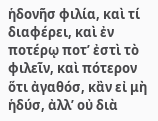ἡδονῆσ φιλία, καὶ τί διαφέρει, καὶ ἐν ποτέρῳ ποτ’ ἐστὶ τὸ φιλεῖν, καὶ πότερον ὅτι ἀγαθόσ, κἂν εἰ μὴ ἡδύσ, ἀλλ’ οὐ διὰ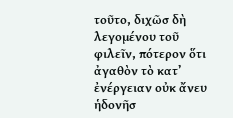τοῦτο, διχῶσ δὴ λεγομένου τοῦ φιλεῖν, πότερον ὅτι ἀγαθὸν τὸ κατ’ ἐνέργειαν οὐκ ἄνευ ἡδονῆσ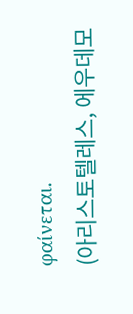φαίνεται.
(아리스토텔레스, 에우데모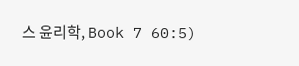스 윤리학, Book 7 60:5)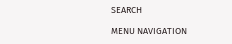SEARCH

MENU NAVIGATION